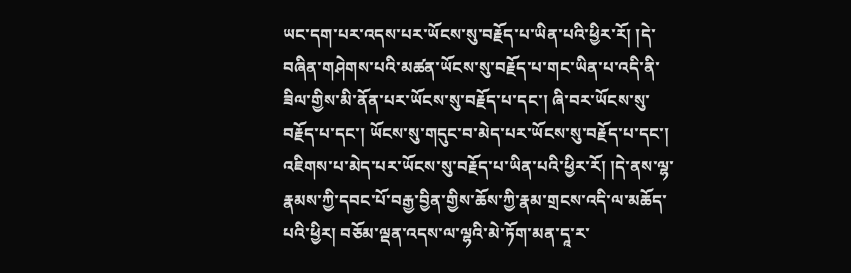ཡང་དག་པར་འདས་པར་ཡོངས་སུ་བརྗོད་པ་ཡིན་པའི་ཕྱིར་རོ། །དེ་བཞིན་གཤེགས་པའི་མཚན་ཡོངས་སུ་བརྗོད་པ་གང་ཡིན་པ་འདི་ནི་ཟིལ་གྱིས་མི་ནོན་པར་ཡོངས་སུ་བརྗོད་པ་དང་། ཞི་བར་ཡོངས་སུ་བརྗོད་པ་དང་། ཡོངས་སུ་གདུང་བ་མེད་པར་ཡོངས་སུ་བརྗོད་པ་དང་། འཇིགས་པ་མེད་པར་ཡོངས་སུ་བརྗོད་པ་ཡིན་པའི་ཕྱིར་རོ། །དེ་ནས་ལྷ་རྣམས་ཀྱི་དབང་པོ་བརྒྱ་བྱིན་གྱིས་ཆོས་ཀྱི་རྣམ་གྲངས་འདི་ལ་མཆོད་པའི་ཕྱིར། བཅོམ་ལྡན་འདས་ལ་ལྷའི་མེ་ཏོག་མན་དཱ་ར་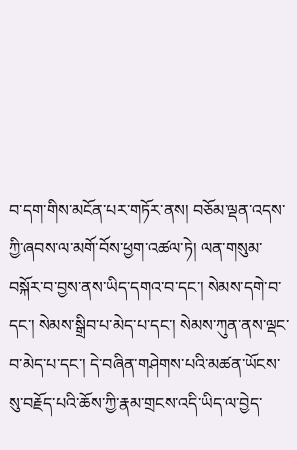བ་དག་གིས་མངོན་པར་གཏོར་ནས། བཅོམ་ལྡན་འདས་ཀྱི་ཞབས་ལ་མགོ་བོས་ཕྱག་འཚལ་ཏེ། ལན་གསུམ་བསྐོར་བ་བྱས་ནས་ཡིད་དགའ་བ་དང་། སེམས་དགེ་བ་དང་། སེམས་སྒྲིབ་པ་མེད་པ་དང་། སེམས་ཀུན་ནས་ལྡང་བ་མེད་པ་དང་། དེ་བཞིན་གཤེགས་པའི་མཚན་ཡོངས་སུ་བརྗོད་པའི་ཆོས་ཀྱི་རྣམ་གྲངས་འདི་ཡིད་ལ་བྱེད་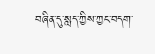བཞིན་དུ་སླད་ཀྱིས་ཀྱང་བདག་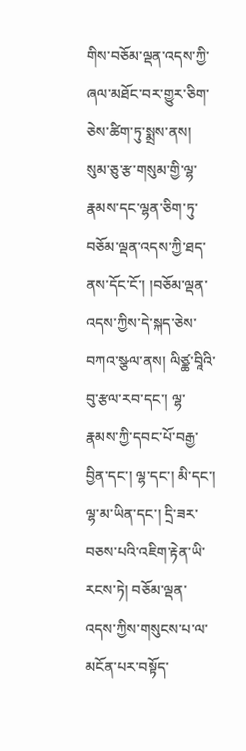གིས་བཅོམ་ལྡན་འདས་ཀྱི་ཞལ་མཐོང་བར་གྱུར་ཅིག་ཅེས་ཚིག་ཏུ་སྨྲས་ནས། སུམ་ཅུ་རྩ་གསུམ་གྱི་ལྷ་རྣམས་དང་ལྷན་ཅིག་ཏུ་བཅོམ་ལྡན་འདས་ཀྱི་ཐད་ནས་དོང་ངོ་། །བཅོམ་ལྡན་འདས་ཀྱིས་དེ་སྐད་ཅེས་བཀའ་སྩལ་ནས། ལིཙྪ་བཱིའི་བུ་རྩལ་རབ་དང་། ལྷ་རྣམས་ཀྱི་དབང་པོ་བརྒྱ་བྱིན་དང་། ལྷ་དང་། མི་དང་། ལྷ་མ་ཡིན་དང་། དྲི་ཟར་བཅས་པའི་འཇིག་རྟེན་ཡི་རངས་ཏེ། བཅོམ་ལྡན་འདས་ཀྱིས་གསུངས་པ་ལ་མངོན་པར་བསྟོད་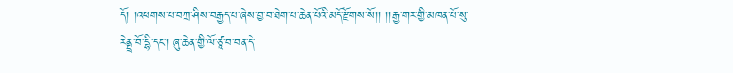དོ། །འཕགས་པ་བཀྲ་ཤིས་བརྒྱད་པ་ཞེས་བྱ་བ་ཐེག་པ་ཆེན་པོའི་མདོ་རྫོགས་སོ།། །།རྒྱ་གར་གྱི་མཁན་པོ་སུ་རེནྡྲ་བོ་དྷི་དང་། ཞུ་ཆེན་གྱི་ལོ་ཙཱ་བ་བན་དེ་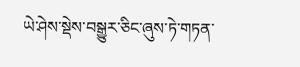ཡེ་ཤེས་སྡེས་བསྒྱུར་ཅིང་ཞུས་ཏེ་གཏན་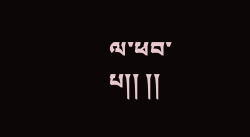ལ་ཕབ་པ།། །།